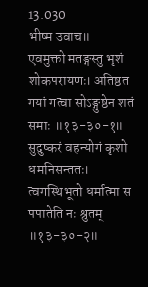13.030
भीष्म उवाच॥
एवमुक्तो मतङ्गस्तु भृशं शोकपरायणः। अतिष्ठत गयां गत्वा सोऽङ्गुष्ठेन शतं समाः ॥१३-३०-१॥
सुदुष्करं वहन्योगं कृशो धमनिसन्ततः। त्वगस्थिभूतो धर्मात्मा स पपातेति नः श्रुतम् ॥१३-३०-२॥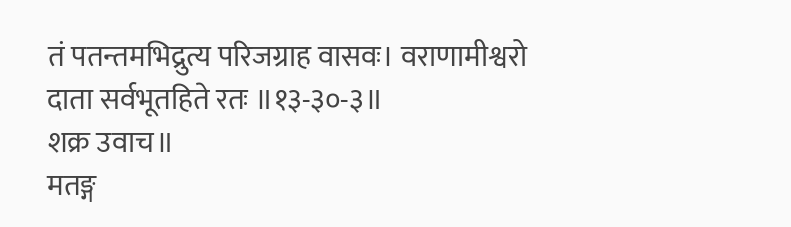तं पतन्तमभिद्रुत्य परिजग्राह वासवः। वराणामीश्वरो दाता सर्वभूतहिते रतः ॥१३-३०-३॥
शक्र उवाच॥
मतङ्ग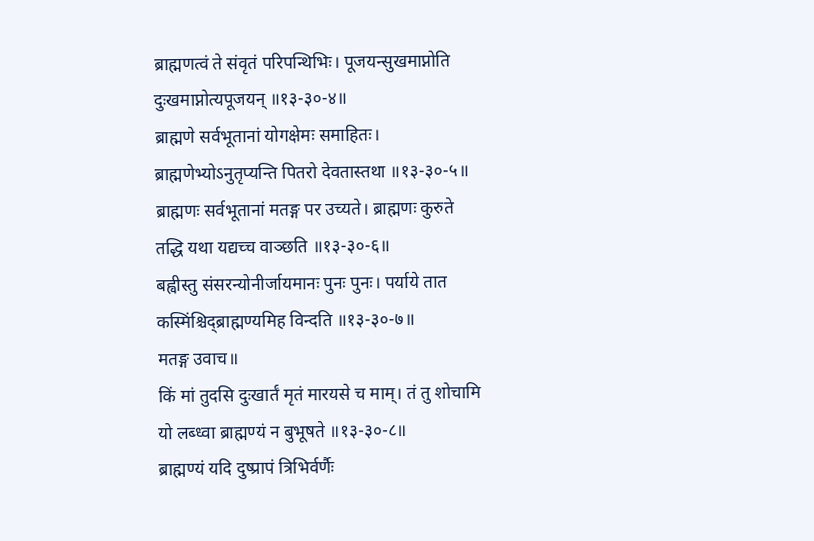ब्राह्मणत्वं ते संवृतं परिपन्थिभिः। पूजयन्सुखमाप्नोति दुःखमाप्नोत्यपूजयन् ॥१३-३०-४॥
ब्राह्मणे सर्वभूतानां योगक्षेमः समाहितः। ब्राह्मणेभ्योऽनुतृप्यन्ति पितरो देवतास्तथा ॥१३-३०-५॥
ब्राह्मणः सर्वभूतानां मतङ्ग पर उच्यते। ब्राह्मणः कुरुते तद्धि यथा यद्यच्च वाञ्छति ॥१३-३०-६॥
बह्वीस्तु संसरन्योनीर्जायमानः पुनः पुनः। पर्याये तात कस्मिंश्चिद्ब्राह्मण्यमिह विन्दति ॥१३-३०-७॥
मतङ्ग उवाच॥
किं मां तुदसि दुःखार्तं मृतं मारयसे च माम्। तं तु शोचामि यो लब्ध्वा ब्राह्मण्यं न बुभूषते ॥१३-३०-८॥
ब्राह्मण्यं यदि दुष्प्रापं त्रिभिर्वर्णैः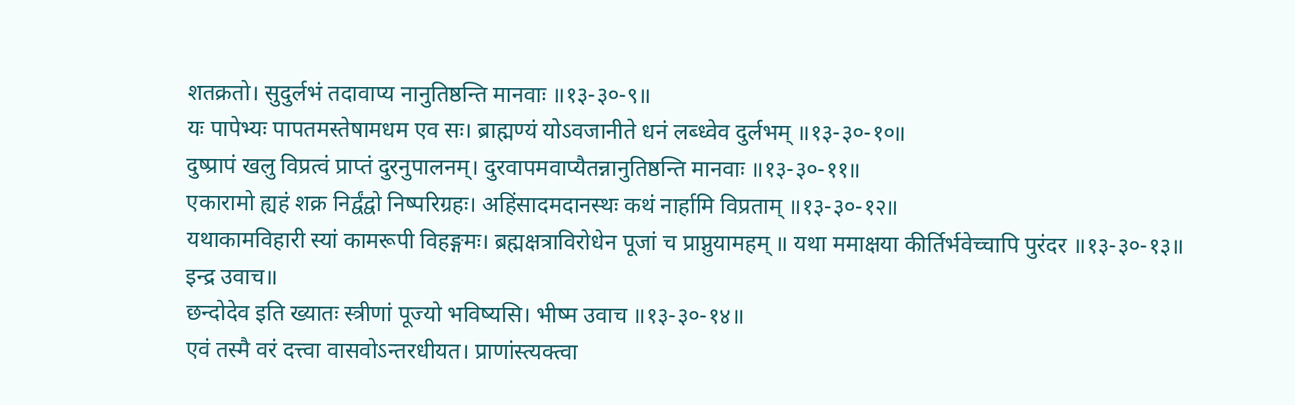शतक्रतो। सुदुर्लभं तदावाप्य नानुतिष्ठन्ति मानवाः ॥१३-३०-९॥
यः पापेभ्यः पापतमस्तेषामधम एव सः। ब्राह्मण्यं योऽवजानीते धनं लब्ध्वेव दुर्लभम् ॥१३-३०-१०॥
दुष्प्रापं खलु विप्रत्वं प्राप्तं दुरनुपालनम्। दुरवापमवाप्यैतन्नानुतिष्ठन्ति मानवाः ॥१३-३०-११॥
एकारामो ह्यहं शक्र निर्द्वंद्वो निष्परिग्रहः। अहिंसादमदानस्थः कथं नार्हामि विप्रताम् ॥१३-३०-१२॥
यथाकामविहारी स्यां कामरूपी विहङ्गमः। ब्रह्मक्षत्राविरोधेन पूजां च प्राप्नुयामहम् ॥ यथा ममाक्षया कीर्तिर्भवेच्चापि पुरंदर ॥१३-३०-१३॥
इन्द्र उवाच॥
छन्दोदेव इति ख्यातः स्त्रीणां पूज्यो भविष्यसि। भीष्म उवाच ॥१३-३०-१४॥
एवं तस्मै वरं दत्त्वा वासवोऽन्तरधीयत। प्राणांस्त्यक्त्वा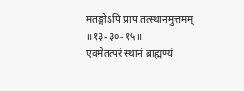मतङ्गोऽपि प्राप तत्स्थानमुत्तमम् ॥१३-३०-१५॥
एवमेतत्परं स्थानं ब्राह्मण्यं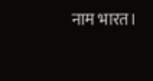नाम भारत।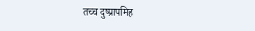तच्च दुष्प्रापमिह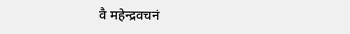वै महेन्द्रवचनं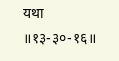यथा ॥१३-३०-१६॥